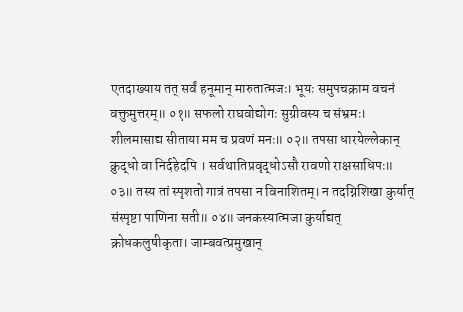एतदाख्याय तत् सर्वं हनूमान् मारुतात्मजः। भूयः समुपचक्राम वचनं वक्तुमुत्तरम्॥ ०१॥ सफलो राघवोद्योगः सुग्रीवस्य च संभ्रमः। शीलमासाद्य सीताया मम च प्रवणं मनः॥ ०२॥ तपसा धारयेल्लेकान् क्रुद्धो वा निर्दहेदपि । सर्वथातिप्रवृद्धोऽसौ रावणो राक्षसाधिपः॥ ०३॥ तस्य तां स्पृशतो गात्रं तपसा न विनाशितम्। न तदग्निशिखा कुर्यात् संस्पृष्टा पाणिना सती॥ ०४॥ जनकस्यात्मजा कुर्याद्यत् क्रोधकलुषीकृता। जाम्बवत्प्रमुखान्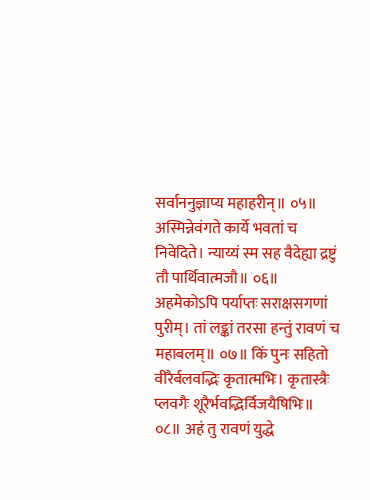सर्वाननुज्ञाप्य महाहरीन्॥ ०५॥ अस्मिन्नेवंगते कार्ये भवतां च निवेदिते। न्याय्यं स्म सह वैदेह्या द्रष्टुं तौ पार्थिवात्मजौ॥ ०६॥ अहमेकोऽपि पर्याप्तः सराक्षसगणां पुरीम्। तां लङ्कां तरसा हन्तुं रावणं च महाबलम्॥ ०७॥ किं पुनः सहितो वीरैर्बलवद्भिः कृतात्मभिः। कृतास्त्रैः प्लवगैः शूरैर्भवद्भिर्विजयैषिभिः॥ ०८॥ अहं तु रावणं युद्धे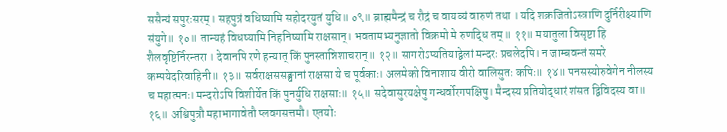ससैन्यं सपुरःसरम्। सहपुत्रं वधिष्यामि सहोदरयुतं युधि॥ ०९॥ ब्राह्ममैन्द्रं च रौद्रं च वायव्यं वारुणं तथा । यदि शक्रजितोऽस्त्राणि दुर्निरीक्ष्याणि संयुगे॥ १०॥ तान्यहं विधष्यामि निहनिष्यामि राक्षसान्। भवतामभ्यनुज्ञातो विक्रमो मे रुणद्धि तम्॥ ११॥ मयातुला विसृष्टा हि शैलवृष्टिर्निरन्तरा । देवानपि रणे हन्यात् किं पुनस्तान्निशाचरान्॥ १२॥ सागरोऽप्यतियाद्वेलां मन्दरः प्रचलेदपि। न जाम्बवन्तं समरे कम्पयेदरिवाहिनी॥ १३॥ सर्वराक्षससङ्घानां राक्षसा ये च पूर्वकाः। अलमेको विनाशाय वीरो वालिसुतः कपिः॥ १४॥ पनसस्योरुवेगेन नीलस्य च महात्मनः। मन्दरोऽपि विशीर्येत किं पुनर्युधि राक्षसाः॥ १५॥ सदेवासुरयक्षेषु गन्धर्वोरगपक्षिषु। मैन्दस्य प्रतियोद्धारं शंसत द्विविदस्य वा॥ १६॥ अश्विपुत्रौ महाभागावेतौ प्लवगसत्तमौ। एतयोः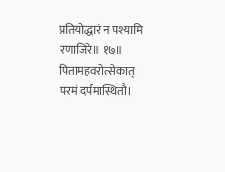प्रतियोद्धारं न पश्यामि रणाजिरे॥ १७॥ पितामहवरोत्सेकात् परमं दर्पमास्थितौ।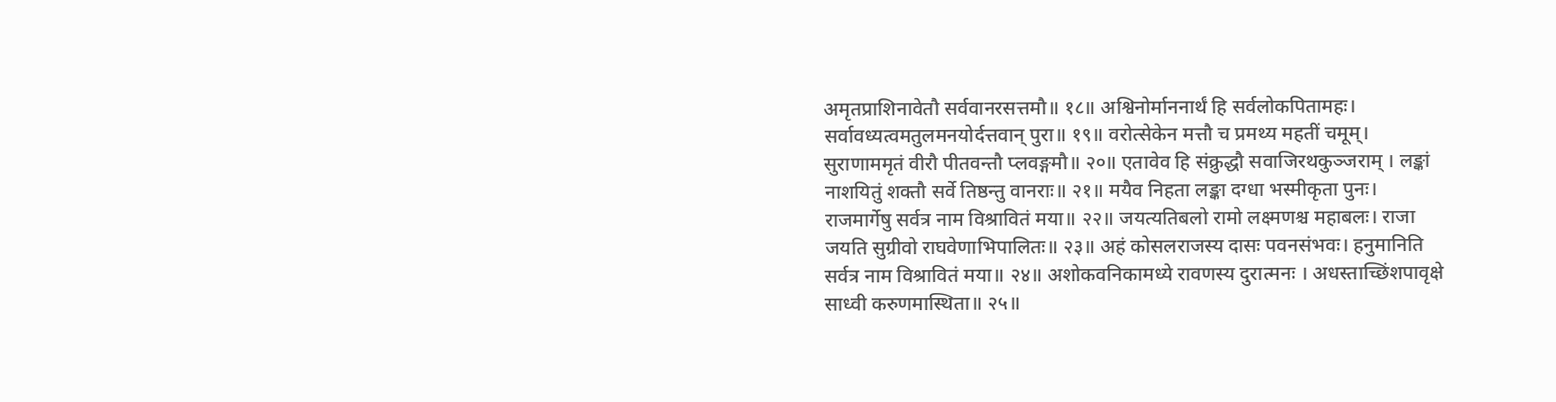अमृतप्राशिनावेतौ सर्ववानरसत्तमौ॥ १८॥ अश्विनोर्माननार्थं हि सर्वलोकपितामहः। सर्वावध्यत्वमतुलमनयोर्दत्तवान् पुरा॥ १९॥ वरोत्सेकेन मत्तौ च प्रमथ्य महतीं चमूम्। सुराणाममृतं वीरौ पीतवन्तौ प्लवङ्गमौ॥ २०॥ एतावेव हि संक्रुद्धौ सवाजिरथकुञ्जराम् । लङ्कां नाशयितुं शक्तौ सर्वे तिष्ठन्तु वानराः॥ २१॥ मयैव निहता लङ्का दग्धा भस्मीकृता पुनः। राजमार्गेषु सर्वत्र नाम विश्रावितं मया॥ २२॥ जयत्यतिबलो रामो लक्ष्मणश्च महाबलः। राजा जयति सुग्रीवो राघवेणाभिपालितः॥ २३॥ अहं कोसलराजस्य दासः पवनसंभवः। हनुमानिति सर्वत्र नाम विश्रावितं मया॥ २४॥ अशोकवनिकामध्ये रावणस्य दुरात्मनः । अधस्ताच्छिंशपावृक्षे साध्वी करुणमास्थिता॥ २५॥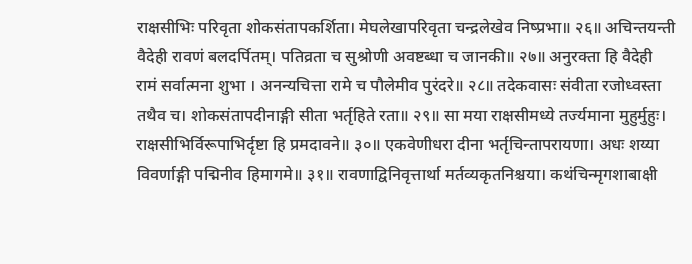राक्षसीभिः परिवृता शोकसंतापकर्शिता। मेघलेखापरिवृता चन्द्रलेखेव निष्प्रभा॥ २६॥ अचिन्तयन्ती वैदेही रावणं बलदर्पितम्। पतिव्रता च सुश्रोणी अवष्टब्धा च जानकी॥ २७॥ अनुरक्ता हि वैदेही रामं सर्वात्मना शुभा । अनन्यचित्ता रामे च पौलेमीव पुरंदरे॥ २८॥ तदेकवासः संवीता रजोध्वस्ता तथैव च। शोकसंतापदीनाङ्गी सीता भर्तृहिते रता॥ २९॥ सा मया राक्षसीमध्ये तर्ज्यमाना मुहुर्मुहुः। राक्षसीभिर्विरूपाभिर्दृष्टा हि प्रमदावने॥ ३०॥ एकवेणीधरा दीना भर्तृचिन्तापरायणा। अधः शय्या विवर्णाङ्गी पद्मिनीव हिमागमे॥ ३१॥ रावणाद्विनिवृत्तार्था मर्तव्यकृतनिश्चया। कथंचिन्मृगशाबाक्षी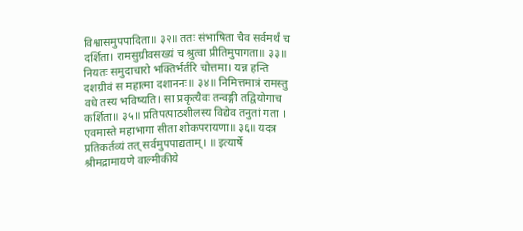विश्वासमुपपादिता॥ ३२॥ ततः संभाषिता चैव सर्वमर्थं च दर्शिता। रामसुग्रीवसख्यं च श्रुत्वा प्रीतिमुपागता॥ ३३॥ नियतः समुदाचारो भक्तिर्भर्तरि चोत्तमा। यन्न हन्ति दशग्रीवं स महात्मा दशाननः॥ ३४॥ निमित्तमात्रं रामस्तु वधे तस्य भविष्यति। सा प्रकृत्यैवः तन्वङ्गी तद्वियोगाच कर्शिता॥ ३५॥ प्रतिपत्पाठशीलस्य विद्येव तनुतां गता । एवमास्ते महाभागा सीता शोकपरायणा॥ ३६॥ यदत्र प्रतिकर्तव्यं तत् सर्वमुपपाद्यताम्। ॥ इत्यार्षे श्रीमद्रामायणे वाल्मीकीये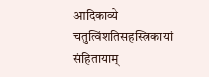आदिकाव्ये चतुत्विंशतिसहस्त्रिकायां संहितायाम्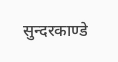सुन्दरकाण्डे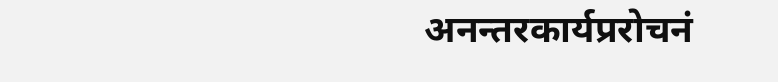अनन्तरकार्यप्ररोचनं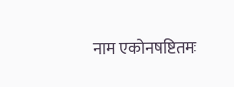नाम एकोनषष्टितमः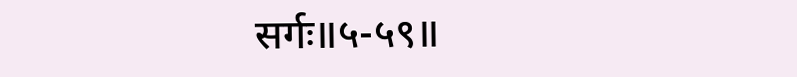सर्गः॥५-५९॥